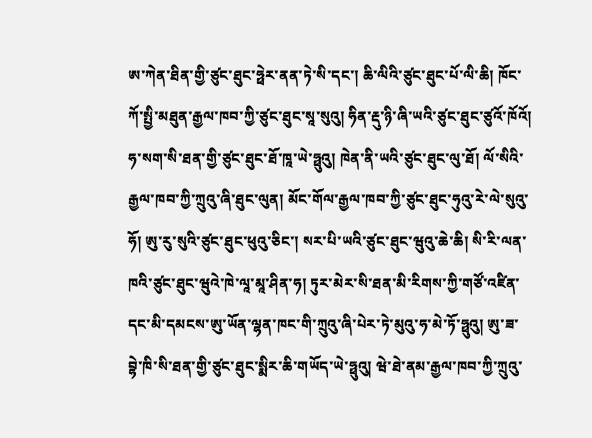ཨ་ཀེན་ཐིན་གྱི་ཙུང་ཐུང་ཧྥེར་ནན་ཏེ་སི་དང་། ཆི་ལིའི་ཙུང་ཐུང་པོ་ལི་ཆི། ཁོང་ཀོ་སྤྱི་མཐུན་རྒྱལ་ཁབ་ཀྱི་ཙུང་ཐུང་སཱ་སུའུ། ཧིན་རྡུ་ཉི་ཞི་ཡའི་ཙུང་ཐུང་ཙུའོ་ཁོའོ། ཧ་སག་སི་ཐན་གྱི་ཙུང་ཐུང་ཐོ་ཁཱ་ཡེ་ཧྥུའུ། ཁེན་ནི་ཡའི་ཙུང་ཐུང་ལུ་ཐོ། ལོ་སིའི་རྒྱལ་ཁབ་ཀྱི་ཀྲུའུ་ཞི་ཐུང་ལུན། མོང་གོལ་རྒྱལ་ཁབ་ཀྱི་ཙུང་ཐུང་ཧུའུ་རེ་ལེ་སུའུ་ཧོ། ཨུ་རུ་སུའི་ཙུང་ཐུང་ཕུའུ་ཅིང་། སར་པི་ཡའི་ཙུང་ཐུང་ཝུའུ་ཆེ་ཆི། སི་རི་ལན་ཁའི་ཙུང་ཐུང་ཝུའེ་ཁེ་ལཱ་མཱ་ཤིན་ཧ། ཏུར་མེར་སི་ཐན་མི་རིགས་ཀྱི་གཙོ་འཛིན་དང་མི་དམངས་ཨུ་ཡོན་ལྷན་ཁང་གི་ཀྲུའུ་ཞི་པེར་ཏེ་མུའུ་ཧ་མེ་ཏོ་ཧྥུའུ། ཨུ་ཟ་བྷེ་ཁི་སི་ཐན་གྱི་ཙུང་ཐུང་སྨིར་ཆི་གཡོད་ཡེ་ཧྥུའུ། ཝེ་ཐེ་ནམ་རྒྱལ་ཁབ་ཀྱི་ཀྲུའུ་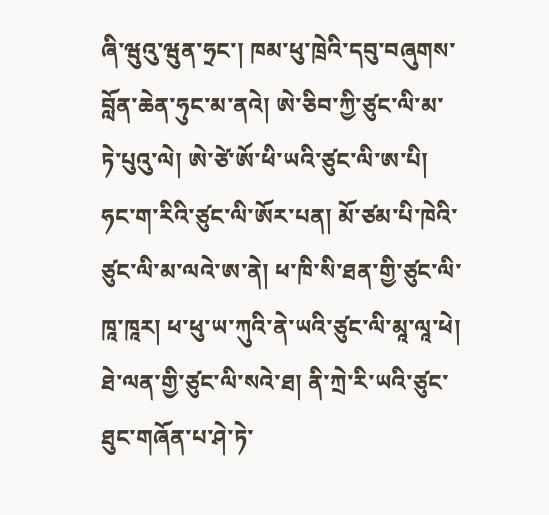ཞི་ཝུའུ་ཝུན་ཧྲང་། ཁམ་ཕུ་ཁྲེའི་དབུ་བཞུགས་བློན་ཆེན་ཧུང་མ་ནའེ། ཨེ་ཅིབ་ཀྱི་ཙུང་ལི་མ་ཏེ་པུའུ་ལེ། ཨེ་ཙེ་ཨོ་ཕི་ཡའི་ཙུང་ལི་ཨ་པི། ཧང་ག་རིའི་ཙུང་ལི་ཨོར་པན། མོ་ཙམ་པི་ཁེའི་ཙུང་ལི་མ་ལའེ་ཨ་ནེ། ཕ་ཁི་སི་ཐན་གྱི་ཙུང་ལི་ཁཱ་ཁཱར། ཕ་ཕུ་ཡ་ཀུའི་ནེ་ཡའི་ཙུང་ལི་མཱ་ལཱ་ཕེ། ཐེ་ལན་གྱི་ཙུང་ལི་སའེ་ཐ། ནི་ཀྲེ་རི་ཡའི་ཙུང་ཐུང་གཞོན་པ་ཤེ་ཏེ་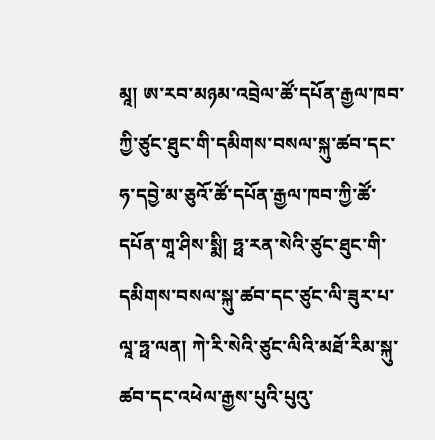མཱ། ཨ་རབ་མཉམ་འབྲེལ་ཚོ་དཔོན་རྒྱལ་ཁབ་ཀྱི་ཙུང་ཐུང་གི་དམིགས་བསལ་སྐུ་ཚབ་དང་ཧ་དབྱེ་མ་ཅུའོ་ཚོ་དཔོན་རྒྱལ་ཁབ་ཀྱི་ཚོ་དཔོན་གཱ་ཤིས་སྨི། ཧྥ་རན་སེའི་ཙུང་ཐུང་གི་དམིགས་བསལ་སྐུ་ཚབ་དང་ཙུང་ལི་ཟུར་པ་ལཱ་ཧྥ་ལན། ཀེ་རི་སེའི་ཙུང་ལིའི་མཐོ་རིམ་སྐུ་ཚབ་དང་འཕེལ་རྒྱས་པུའི་པུའུ་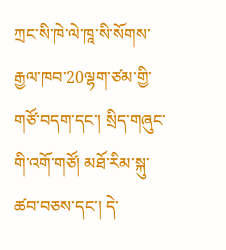ཀྲང་སི་ཁེ་ལེ་ཁཱ་སི་སོགས་རྒྱལ་ཁབ་20ལྷག་ཙམ་གྱི་གཙོ་བདག་དང་། སྲིད་གཞུང་གི་འགོ་གཙོ། མཐོ་རིམ་སྐུ་ཚབ་བཅས་དང་། དེ་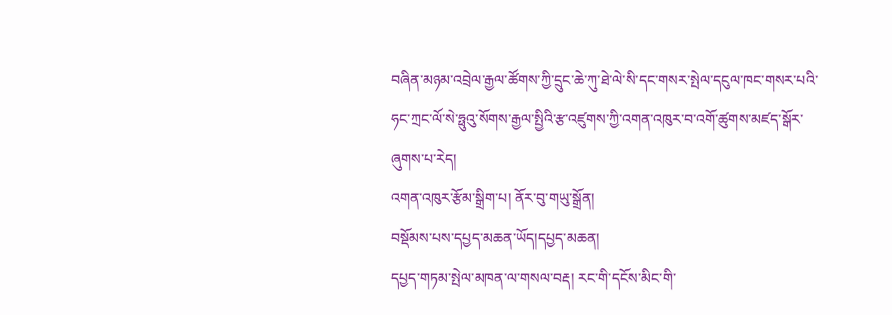བཞིན་མཉམ་འབྲེལ་རྒྱལ་ཚོགས་ཀྱི་དྲུང་ཆེ་ཀུ་ཐེ་ལེ་སི་དང་གསར་སྤེལ་དངུལ་ཁང་གསར་པའི་ཧང་ཀྲང་ལོ་སེ་ཧྥུའུ་སོགས་རྒྱལ་སྤྱིའི་རྩ་འཛུགས་ཀྱི་འགན་འཁུར་བ་འགོ་ཚུགས་མཛད་སྒོར་ཞུགས་པ་རེད།
འགན་འཁུར་རྩོམ་སྒྲིག་པ། ནོར་བུ་གཡུ་སྒྲོན།
བསྡོམས་པས་དཔྱད་མཆན་ཡོད།དཔྱད་མཆན།
དཔྱད་གཏམ་སྤེལ་མཁན་ལ་གསལ་བརྡ། རང་གི་དངོས་མིང་གི་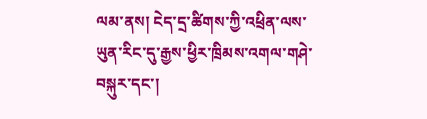ལམ་ནས། ངེད་དྲ་ཚིགས་ཀྱི་འཕྲིན་ལས་ཡུན་རིང་དུ་རྒྱས་ཕྱིར་ཁྲིམས་འགལ་གཤེ་བསྐུར་དང་།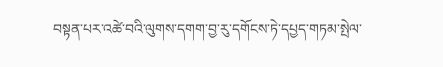བསྟན་པར་འཚེ་བའི་ལུགས་དགག་བྱ་རུ་དགོངས་ཏེ་དཔྱད་གཏམ་སྤེལ་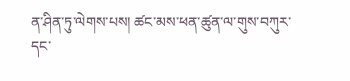ན་ཤིན་ཏུ་ལེགས་པས། ཚང་མས་ཕན་ཚུན་ལ་གུས་བཀུར་དང་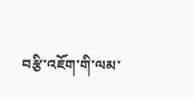བརྩི་འཇོག་གི་ལམ་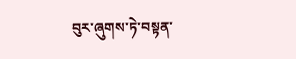བུར་ཞུགས་ཏེ་བསྟན་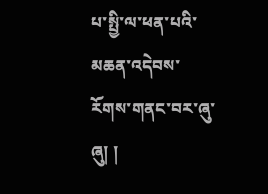པ་སྤྱི་ལ་ཕན་པའི་མཆན་འདེབས་རོགས་གནང་བར་ཞུ་ཞུ། །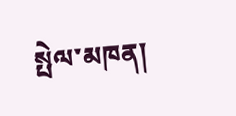སྤེལ་མཁན།